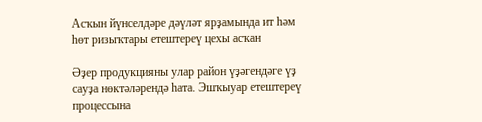Асҡын йүнселдәре дәүләт ярҙамында ит һәм һөт ризыҡтары етештереү цехы асҡан

Әҙер продукцияны улар район үҙәгендәге үҙ сауҙа нөктәләрендә һата. Эшҡыуар етештереү процессына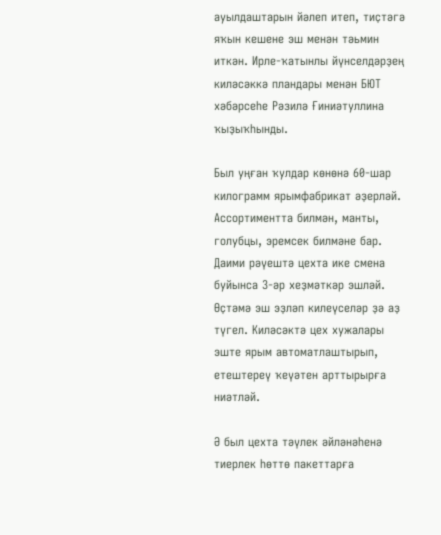ауылдаштарын йәлеп итеп, тиҫтәгә яҡын кешене эш менән тәьмин иткән. Ирле-ҡатынлы йүнселдәрҙең киләсәккә пландары менән БЮТ хәбәрсеһе Рәзилә Ғиниәтуллина ҡыҙыҡһынды.

Был уңған ҡулдар көнөнә 60-шар килограмм ярымфабрикат әҙерләй. Ассортиментта билмән, манты, голубцы, эремсек билмәне бар. Даими рәүештә цехта ике смена буйынса 3-әр хеҙмәткәр эшләй. Өҫтәмә эш эҙләп килеүселәр ҙә аҙ түгел. Киләсәктә цех хужалары эште ярым автоматлаштырып, етештереү ҡеүәтен арттырырға ниәтләй.

Ә был цехта тәүлек әйләнәһенә тиерлек һөттө пакеттарға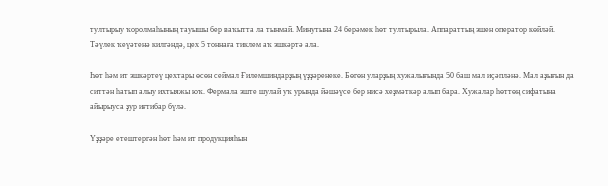тултырыу ҡоролмаһының тауышы бер ваҡытта ла тынмай. Минутына 24 берәмек һөт тултырыла. Аппараттың эшен оператор көйләй. Тәүлек ҡеүәтенә килгәндә, цех 5 тоннаға тиклем аҡ эшкәртә ала.

Һөт һәм ит эшкәртеү цехтары өсөн сеймал Ғилемшиндарҙың үҙҙәренеке. Бөгөн уларҙың хужалығында 50 баш мал иҫәпләнә. Мал аҙығын да ситтән һатып алыу ихтыяжы юҡ. Фермала эште шулай уҡ урында йәшәүсе бер нисә хеҙмәткәр алып бара. Хужалар һөттөң сифатына айырыуса ҙур иғтибар бүлә.

Үҙҙәре етештергән һөт һәм ит продукцияһын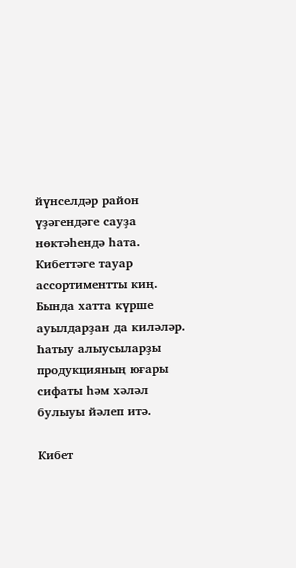йүнселдәр район үҙәгендәге сауҙа нөктәһендә һата. Кибеттәге тауар ассортиментты киң. Бында хатта күрше ауылдарҙан да киләләр. Һатыу алыусыларҙы продукцияның юғары сифаты һәм хәләл булыуы йәлеп итә.

Кибет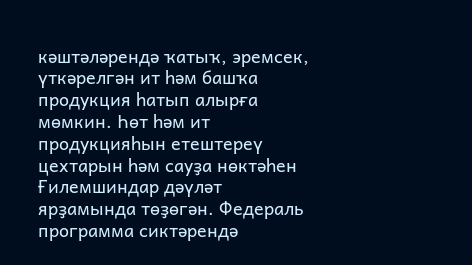кәштәләрендә ҡатыҡ, эремсек, үткәрелгән ит һәм башҡа продукция һатып алырға мөмкин. Һөт һәм ит продукцияһын етештереү цехтарын һәм сауҙа нөктәһен Ғилемшиндар дәүләт ярҙамында төҙөгән. Федераль программа сиктәрендә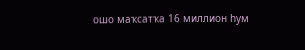ошо маҡсатҡа 16 миллион һум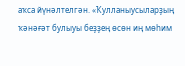аҡса йүнәлтелгән. «Ҡулланыусыларҙың ҡәнәғәт булыуы беҙҙең өсөн иң мөһим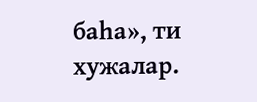баһа», ти хужалар.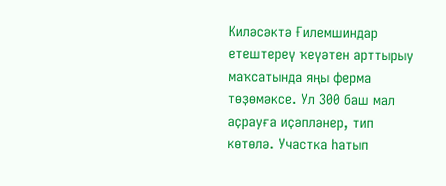Киләсәктә Ғилемшиндар етештереү ҡеүәтен арттырыу маҡсатында яңы ферма төҙөмәксе. Ул 300 баш мал аҫрауға иҫәпләнер, тип көтөлә. Участка һатып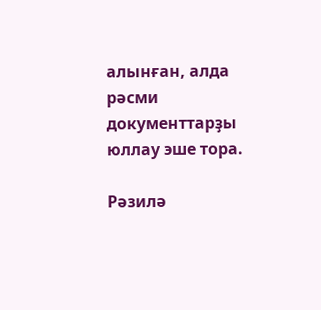алынған, алда рәсми документтарҙы юллау эше тора.

Рәзилә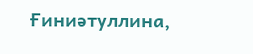Ғиниәтуллина,